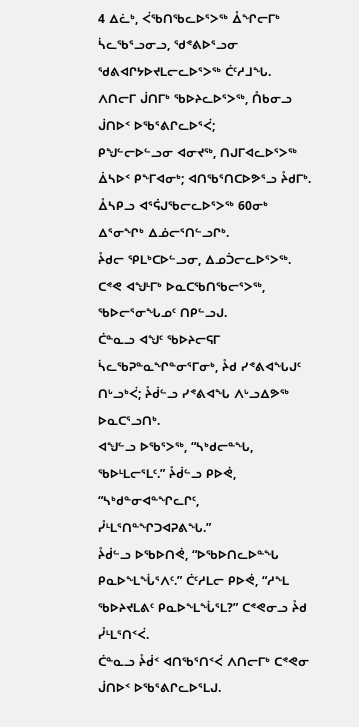4 ᐃᓛᒃ, ᐹᖃᑎᖃᓚᐅᕐᐳᖅ ᐂᖏᓕᒥᒃ ᓵᓚᖃᕐᓗᓂᓗ, ᖁᕝᕕᐅᕐᓗᓂ ᖁᕕᐊᒋᔭᐅᔪᒪᓕᓚᐅᕐᐳᖅ ᑖᑦᓱᒧᖓ. ᐱᑎᓕᒥ ᒎᑎᒥᒃ ᖃᐅᔨᓚᐅᕐᐳᖅ, ᑍᑲᓂᓗ ᒎᑎᐅᑉ ᐅᖃᕐᕕᒋᓚᐅᕐᐹ;
ᑭᖑᓪᓕᐅᓪᓗᓂ ᐊᓂᔪᖅ, ᑎᒍᒥᐊᓚᐅᕐᐳᖅ ᐄᓴᐅᑉ ᑭᖕᒥᐊᓂᒃ; ᐊᑎᖃᕐᑎᑕᐅᕗᕐᓗ ᔧᑯᒥᒃ. ᐂᓴᑭᓗ ᐊᕐᕌᒍᖃᓕᓚᐅᕐᐳᖅ 60ᓂᒃ ᐃᕐᓂᖏᒃ ᐃᓅᓕᕐᑎᓪᓗᒋᒃ.
ᔧᑯᓕ ᕿᒪᒃᑕᐅᓪᓗᓂ, ᐃᓄᑑᓕᓚᐅᕐᐳᖅ. ᑕᕝᕙ ᐊᖑᒻᒥᒃ ᐅᓇᑕᖃᑎᖃᓕᕐᐳᖅ, ᖃᐅᓕᕐᓂᖓᓄᑦ ᑎᑭᓪᓗᒍ.
ᑖᓐᓇᓗ ᐊᖑᑦ ᖃᐅᔨᓕᕋᒥ ᓵᓚᖃᕈᓐᓇᖏᓐᓂᕐᒥᓂᒃ, ᔧᑯ ᓯᕝᕕᐊᖓᒍᑦ ᑎᒡᓗᒃᐹ; ᔧᑰᓪᓗ ᓯᕝᕕᐊᖓ ᐱᒡᓗᐃᕗᖅ ᐅᓇᑕᕐᓗᑎᒃ.
ᐊᖑᓪᓗ ᐅᖃᕐᐳᖅ, “ᓴᒃᑯᓕᓐᖓ, ᖃᐅᒻᒪᓕᕐᒪᑦ.” ᔧᑰᓪᓗ ᑭᐅᕚ, “ᓴᒃᑯᓐᓂᐊᓐᖏᓚᒋᑦ, ᓮᒻᒪᕐᑎᓐᖏᑐᐊᕈᕕᖓ.”
ᔧᑰᓪᓗ ᐅᖃᐅᑎᕚ, “ᐅᖃᐅᑎᓚᐅᓐᖓ ᑭᓇᐅᖕᒪᖔᕐᐱᑦ.” ᑖᑦᓱᒪᓕ ᑭᐅᕚ, “ᓱᖕᒪ ᖃᐅᔨᔪᒪᕕᑦ ᑭᓇᐅᖕᒪᖔᕐᒪ?” ᑕᕝᕙᓂᓗ ᔧᑯ ᓮᒻᒪᕐᑎᑉᐹ.
ᑖᓐᓇᓗ ᔧᑰᑉ ᐊᑎᖃᕐᑎᑉᐹ ᐱᑎᓕᒥᒃ ᑕᕝᕙᓂ ᒎᑎᐅᑉ ᐅᖃᕐᕕᒋᓚᐅᕐᒪᒍ.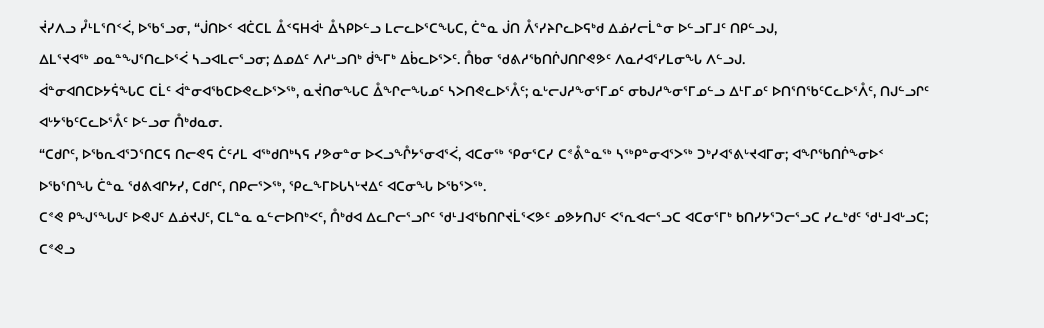ᔫᓯᐱᓗ ᓮᒻᒪᕐᑎᑉᐹ, ᐅᖃᕐᓗᓂ, “ᒎᑎᐅᑉ ᐊᑖᑕᒪ ᐂᑉᕋᕼᐋᒻ ᐂᓴᑭᐅᓪᓗ ᒪᓕᓚᐅᕐᑕᖓᑕ, ᑖᓐᓇ ᒎᑎ ᐰᕐᓯᔨᒋᓚᐅᕋᒃᑯ ᐃᓅᓯᓕᒫᓐᓂ ᐅᓪᓗᒥᒧᑦ ᑎᑭᓪᓗᒍ,
ᐃᒪᕐᔪᐊᖅ ᓄᓇᓐᖑᕐᑎᓚᐅᕐᐹ ᓴᓗᐊᒪᓕᕐᓗᓂ; ᐃᓄᐃᑦ ᐱᓱᒡᓗᑎᒃ ᑰᖕᒥᒃ ᐃᑳᓚᐅᕐᐳᑦ. ᑍᑲᓂ ᖁᕕᓱᖃᑎᒌᒍᑎᒋᕙᕗᑦ ᐱᓇᓱᐊᕐᓯᒪᓂᖓ ᐱᓪᓗᒍ.
ᐋᓐᓂᐊᑎᑕᐅᔭᕌᖓᑕ ᑕᒫᑦ ᐋᓐᓂᐊᖃᑕᐅᕙᓚᐅᕐᐳᖅ, ᓇᔫᑎᓂᖓᑕ ᐂᖏᓕᖓᓄᑦ ᓴᐳᑎᕙᓚᐅᕐᐰᑦ; ᓇᒡᓕᒍᓱᖕᓂᕐᒥᓄᑦ ᓂᑲᒍᓱᖕᓂᕐᒥᓄᓪᓗ ᐃᒻᒥᓄᑦ ᐅᑎᕐᑎᖃᑦᑕᓚᐅᕐᐰᑦ, ᑎᒍᓪᓗᒋᑦ ᐊᒡᔭᖃᑦᑕᓚᐅᕐᐰᑦ ᐅᓪᓗᓂ ᑍᒃᑯᓇᓂ.
“ᑕᑯᒋᑦ, ᐅᖃᕆᐊᕐᑐᕐᑎᑕᕋ ᑎᓕᕙᕋ ᑖᑦᓱᒪ ᐊᖅᑯᑎᒃᓴᕋ ᓯᕗᓂᓐᓂ ᐅᐸᓗᖎᔭᕐᓂᐊᕐᐹ, ᐊᑕᓂᖅ ᕿᓂᕐᑕᓯ ᑕᕝᕔᓐᓇᖅ ᓴᖅᑭᓐᓂᐊᕐᐳᖅ ᑐᒃᓯᐊᕐᕕᒡᔪᐊᒥᓂ; ᐊᖏᖃᑎᒌᖕᓂᐅᑉ ᐅᖃᕐᑎᖓ ᑖᓐᓇ ᖁᕕᐊᒋᔭᓯ, ᑕᑯᒋᑦ, ᑎᑭᓕᕐᐳᖅ, ᕿᓚᖕᒥᐅᒐᓴᒡᔪᐃᑦ ᐊᑕᓂᖓ ᐅᖃᕐᐳᖅ.
ᑕᕝᕙ ᑭᖑᕐᖓᒍᑦ ᐅᕙᒍᑦ ᐃᓅᔪᒍᑦ, ᑕᒪᓐᓇ ᓇᓪᓕᐅᑎᒃᐸᑦ, ᑍᒃᑯᐊ ᐃᓚᒋᓕᕐᓗᒋᑦ ᖁᒻᒧᐊᖃᑎᒋᔪᒫᕐᐸᕗᑦ ᓄᕗᔭᑎᒍᑦ ᐸᕐᕆᐊᓕᕐᓗᑕ ᐊᑕᓂᕐᒥᒃ ᑲᑎᓯᔭᕐᑐᓕᕐᓗᑕ ᓯᓚᒃᑯᑦ ᖁᒻᒧᐊᒡᓗᑕ; ᑕᕝᕙᓗ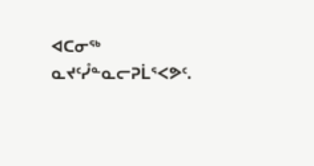ᐊᑕᓂᖅ ᓇᔪᑦᓮᓐᓇᓕᕈᒫᕐᐸᕗᑦ.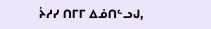ᔩᓱᓯ ᑎᒥᒥ ᐃᓅᑎᓪᓗᒍ,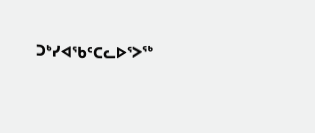ᑐᒃᓯᐊᖃᑦᑕᓚᐅᕐᐳᖅ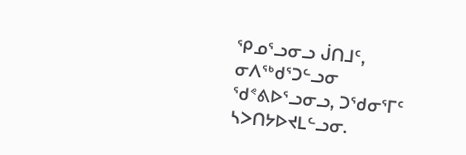ᕿᓄᕐᓗᓂᓗ ᒎᑎᒧᑦ, ᓂᐱᖅᑯᕐᑐᓪᓗᓂ ᖁᕝᕕᐅᕐᓗᓂᓗ, ᑐᖁᓂᕐᒥᑦ ᓴᐳᑎᔭᐅᔪᒪᓪᓗᓂ.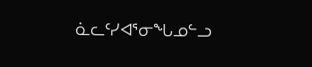ᓈᓚᑦᓯᐊᕐᓂᖓᓄᓪᓗ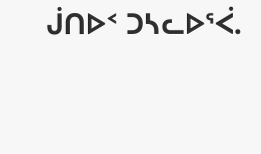ᒎᑎᐅᑉ ᑐᓴᓚᐅᕐᐹ.